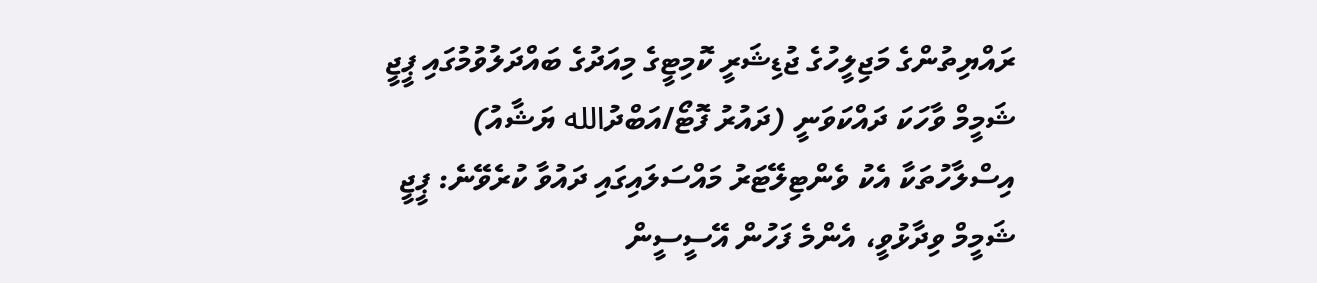ރައްޔިތުންގެ މަޖިލީހުގެ ޖުޑިޝަރީ ކޮމިޓީގެ މިއަދުގެ ބައްދަލުވުމުގައި ޕީޖީ ޝަމީމް ވާހަކަ ދައްކަވަނީ (ދައުރު ފޮޓޯ/އަބްދުالله ޔަޝާއު)
އިސްލާހުތަކާ އެކު ވެންޓިލޭޓަރު މައްސަލައިގައި ދައުވާ ކުރެވޭނެ: ޕީޖީ
ޝަމީމް ވިދާޅުވީ، އެންމެ ފަހުން އޭސީސީން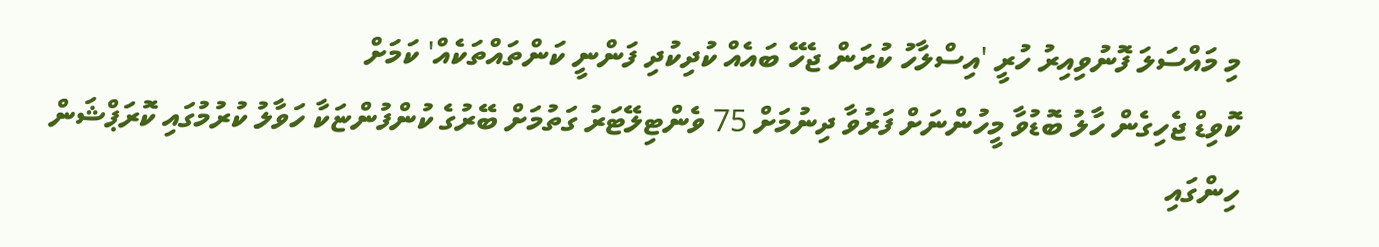މި މައްސަލަ ފޮނުވިއިރު ހުރީ 'އިސްލާހު ކުރަން ޖެހޭ ބައެއް ކުދިކުދި ފަންނީ ކަންތައްތަކެއް' ކަމަށް
ކޮވިޑް ޖެހިގެން ހާލު ބޮޑުވާ މީހުންނަށް ފަރުވާ ދިނުމަށް 75 ވެންޓިލޭޓަރު ގަތުމަށް ބޭރުގެ ކުންފުންޏަކާ ހަވާލު ކުރުމުގައި ކޮރަޕްޝަން ހިންގައި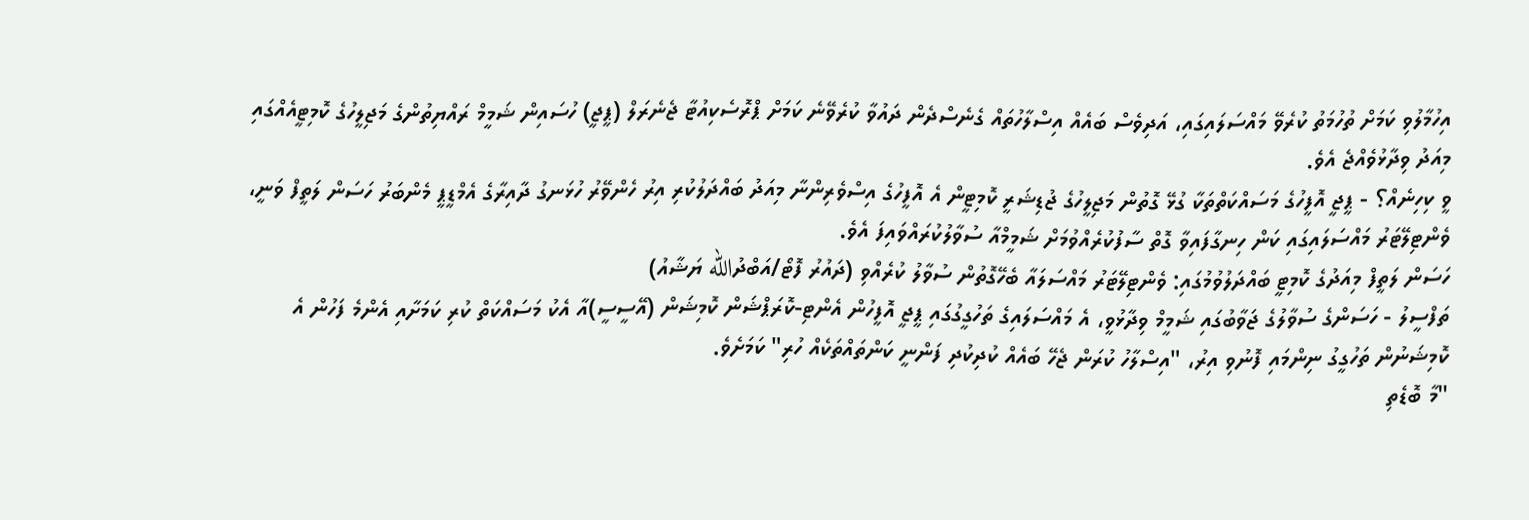އިހުމާލުވި ކަމަށް ތުހުމަތު ކުރެވޭ މައްސަލައިގައި، އަދިވެސް ބައެއް އިސްލާހުތައް ގެނެސްދެން ދައުވާ ކުރެވޭނެ ކަމަށް ޕްރޮސެކިއުޓާ ޖެނެރަލް (ޕީޖީ) ހުސައިން ޝަމީމް ރައްޔިތުންގެ މަޖިލީހުގެ ކޮމިޓީއެއްގައި މިއަދު ވިދާޅުވެއްޖެ އެވެ.
ވީ ކިހިނެއް؟ - ޕީޖީ އޮފީހުގެ މަސައްކަތްތަކާ ގުޅޭ ގޮތުން މަޖިލީހުގެ ޖުޑިޝަރީ ކޮމިޓީން އެ އޮފީހުގެ އިސްވެރިންނާ މިއަދު ބައްދަލުކުރި އިރު ހެންވޭރު ހުޅަނގު ދާއިރާގެ އެމްޑީޕީ މެންބަރު ހަސަން ލަތީފް ވަނީ، ވެންޓިލޭޓަރު މައްސަލައިގައި ކަން ހިނގާފައިވާ ގޮތް ސާފުކުރެއްވުމަށް ޝަމީމްއާ ސުވާލުކުރައްވައިފަ އެވެ.
ހަސަން ލަތީފް މިއަދުގެ ކޮމިޓީ ބައްދަލުވުމުގައި: ވެންޓިލޭޓަރު މައްސަލައާ ބެހޭގޮތުން ސުވާލު ކުރެއްވި (ދައުރު ފޮޓޯ/އަބްދުالله ޔަޝާއު)
ތަފްސީލު - ހަސަންގެ ސުވާލުގެ ޖަވާބުގައި ޝަމީމް ވިދާޅުވީ، އެ މައްސަލައިގެ ތަހުގީގުގައި ޕީޖީ އޮފީހުން އެންޓި-ކޮރަޕްޝަން ކޮމިޝަން (އޭސީސީ)އާ އެކު މަސައްކަތް ކުރި ކަމަށާއި އެންމެ ފަހުން އެ ކޮމިޝަނުން ތަހުގީގު ނިންމައި ފޮނުވި އިރު، "އިސްލާހު ކުރަން ޖެހޭ ބައެއް ކުދިކުދި ފަންނީ ކަންތައްތަކެއް ހުރި" ކަމަށެވެ.
"މާ ބޮޑެތި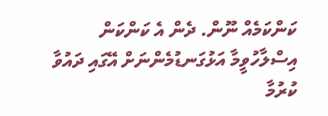ކަންކަމެއް ނޫން. ދެން އެ ކަންކަން އިސްލާހުވީމާ އަޅުގަނޑުމެންނަށް އޭގައި ދައުވާ ކުރުމާ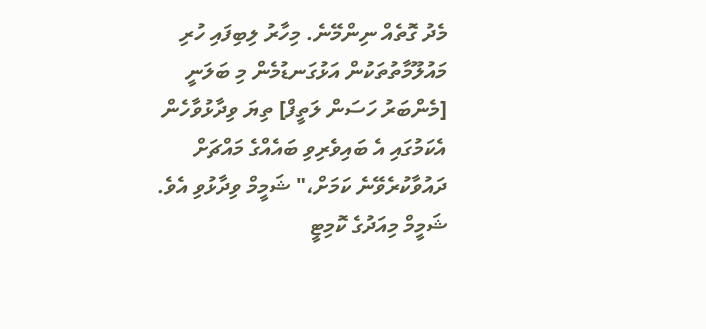މެދު ގޮތެއް ނިންމޭނެ. މިހާރު ލިބިފައި ހުރި މައުލޫމާތުތަކުން އަޅުގަނޑުމެން މި ބަލަނީ [މެންބަރު ހަސަން ލަތީފް] ތިޔަ ވިދާޅުވާހެން އެކަމުގައި އެ ބައިވެރިވި ބައެއްގެ މައްޗަށް ދައުވާކުރެވޭނެ ކަމަށް،" ޝަމީމް ވިދާޅުވި އެވެ.
ޝަމީމް މިއަދުގެ ކޮމިޓީ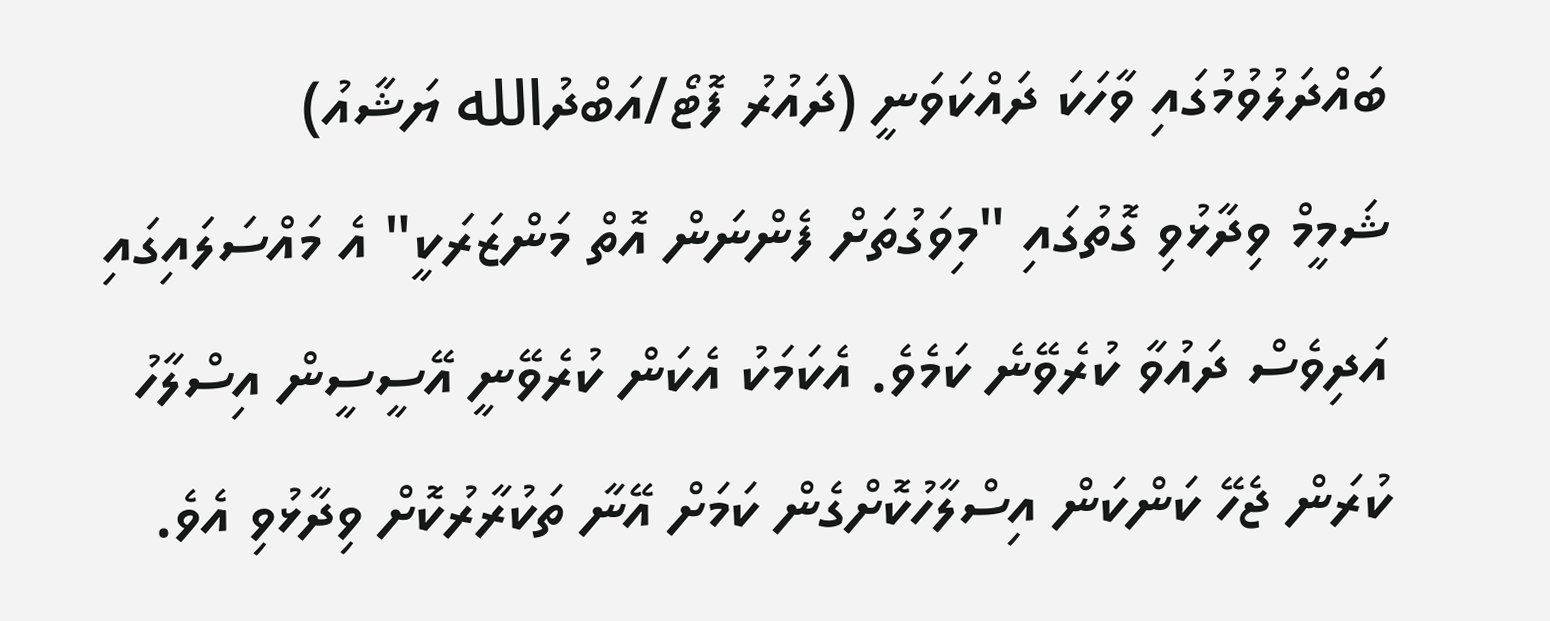ބައްދަލުވުމުގައި ވާހަކަ ދައްކަވަނީ (ދައުރު ފޮޓޯ/އަބްދުالله ޔަޝާއު)
ޝަމީމް ވިދާޅުވި ގޮތުގައި "މިވަގުތަށް ފެންނަން އޮތް މަންޒަރަކީ" އެ މައްސަލައިގައި އަދިވެސް ދައުވާ ކުރެވޭނެ ކަމެވެ. އެކަމަކު އެކަން ކުރެވޭނީ އޭސީސީން އިސްލާހު ކުރަން ޖެހޭ ކަންކަން އިސްލާހުކޮށްގެން ކަމަށް އޭނާ ތަކުރާރުކޮށް ވިދާޅުވި އެވެ.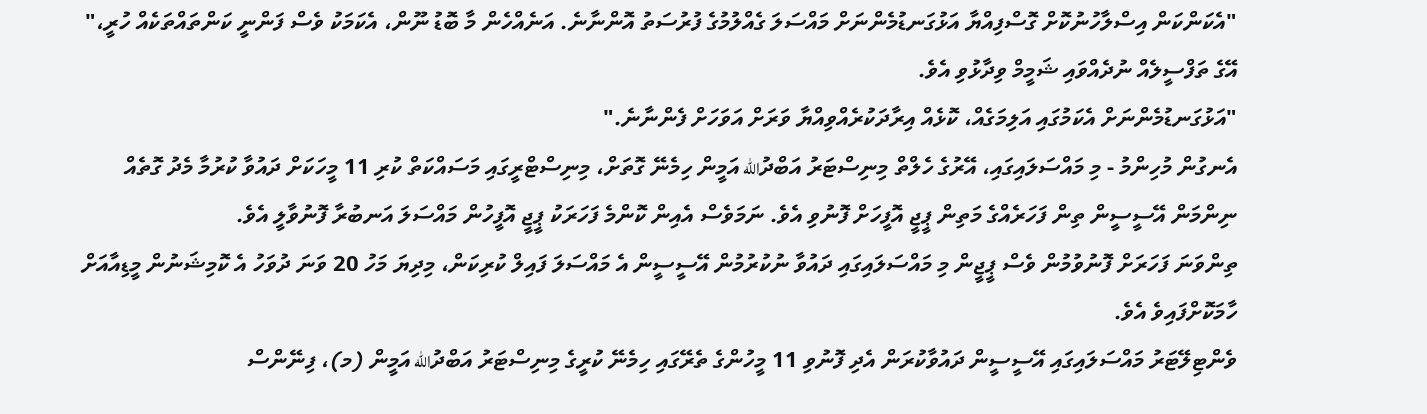"އެކަންކަން އިސްލާހުނުކޮށް ގޮސްފިއްޔާ އަޅުގަނޑުމެންނަށް މައްސަލަ ގެއްލުމުގެ ފުރުސަތު އޮންނާނެ. އަނެއްހެން މާ ބޮޑު ނޫން، އެކަމަކު ވެސް ފަންނީ ކަންތައްތަކެއް ހުރީ،" އޭގެ ތަފްސީލެއް ނުދެއްވައި ޝަމީމް ވިދާޅުވި އެވެ.
"އަޅުގަނޑުމެންނަށް އެކަމުގައި އަލިމަގެއް، ކޮޅެއް އިރާދަކުރެއްވިއްޔާ ވަރަށް އަވަހަށް ފެންނާނެ."
އެނގުން މުހިންމު - މި މައްސަލައިގައި، އޭރުގެ ހެލްތް މިނިސްޓަރު އަބްދުالله އަމީން ހިމެނޭ ގޮތަށް، މިނިސްޓްރީގައި މަސައްކަތް ކުރި 11 މީހަކަށް ދައުވާ ކުރުމާ މެދު ގޮތެއް ނިންމަން އޭސީސީން ތިން ފަހަރެއްގެ މަތިން ޕީޖީ އޮފީހަށް ފޮނުވި އެވެ. ނަމަވެސް އެއިން ކޮންމެ ފަހަރަކު ޕީޖީ އޮފީހުން މައްސަލަ އަނބުރާ ފޮނުވާލީ އެވެ.
ތިންވަނަ ފަހަރަށް ފޮނުވުމުން ވެސް ޕީޖީން މި މައްސަލައިގައި ދައުވާ ނުކުރުމުން އޭސީސީން އެ މައްސަލަ ފައިލް ކުރިކަން، މިދިޔަ މަހު 20 ވަނަ ދުވަހު އެ ކޮމިޝަނުން މީޑިއާއަށް ހާމަކޮށްފައިވެ އެވެ.
ވެންޓިލޭޓަރު މައްސަލައިގައި އޭސީސީން ދައުވާކުރަން އެދި ފޮނުވި 11 މީހުންގެ ތެރޭގައި ހިމެނޭ ކުރީގެ މިނިސްޓަރު އަބްދުالله އަމީން (މ)، ފިނޭންސް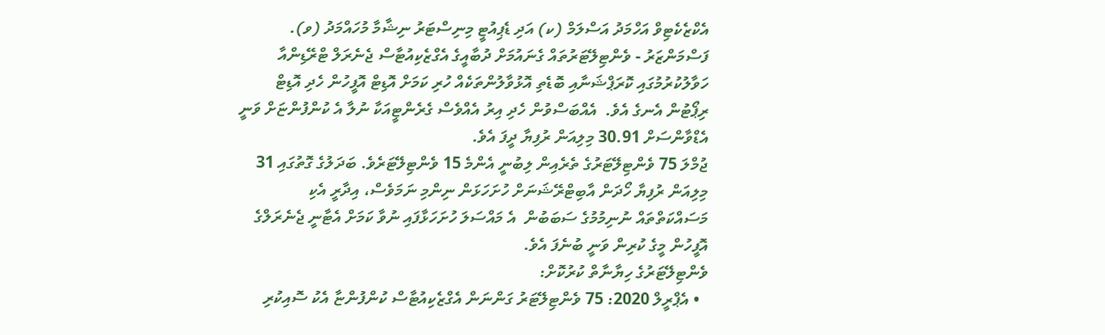އެކްޒެކެޓިވް އަހްމަދު އަސްލަމް (ކ) އަދި ޑެޕިއުޓީ މިނިސްޓަރު ނިޝާމާ މުހައްމަދު (ވ).
ފަސްމަންޒަރު - ވެންޓިލޭޓަރުތައް ގެނައުމަށް ދުބާއީގެ އެގްޒެކިއުޓާސް ޖެނެރަލް ޓްރޭޑިންއާ ހަވާލުކުރުމުގައި ކޮރަޕްޝަނާއި ބޮޑެތި އޮޅުވާލުންތަކެއް ހުރި ކަމަށް އޮޑިޓް އޮފީހުން ހެދި އޮޑިޓް ރިޕޯޓުން އެނގެ އެވެ.  އެއްބަސްވުން ހެދި އިރު އެއްވެސް ގެރެންޓީއަކާ ނުލާ އެ ކުންފުންޏަށް ވަނީ އެޑްވާންސަށް 30.91 މިލިއަން ރުފިޔާ ދީފަ އެވެ.
ޖުމްލަ 75 ވެންޓިލޭޓަރުގެ ތެރެއިން ލިބުނީ އެންމެ 15 ވެންޓިލޭޓަރެވެ. ބަދަލުގެ ގޮތުގައި 31 މިލިއަން ރުފިޔާ ހޯދަން އާބިޓްރޭޝަނަށް ހުށަހަޅަން ނިންމި ނަމަވެސް، އިދާރީ އެކި މަސައްކަތްތައް ނުނިމުމުގެ ސަބަބުން  އެ މައްސަލަ ހުށަހަޅާފައި ނުވާ ކަމަށް އެޓާނީ ޖެނެރަލްގެ އޮފީހުން މީގެ ކުރިން ވަނީ ބުނެފަ އެވެ.
ވެންޓިލޭޓަރުގެ ހިޔާނާތް ކުރުކޮށް:
  • އެޕްރީލް 2020: 75 ވެންޓިލޭޓަރު ގަންނަން އެގްޒެކިއުޓާސް ކުންފުންޏާ އެކު ސޮއިކުރި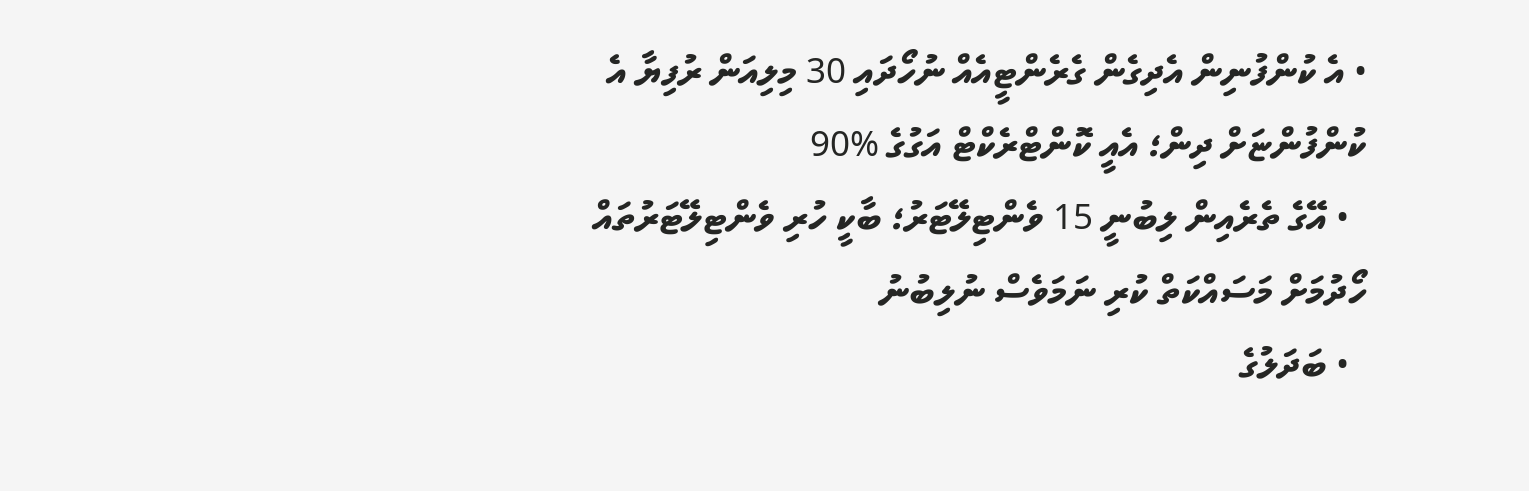• އެ ކުންފުނިން އެދިގެން ގެރެންޓީއެއް ނުހޯދައި 30 މިލިއަން ރުފިޔާ އެ ކުންފުންޏަށް ދިން؛ އެއީ ކޮންޓްރެކްޓް އަގުގެ %90
  • އޭގެ ތެރެއިން ލިބުނީ 15 ވެންޓިލޭޓަރު؛ ބާކީ ހުރި ވެންޓިލޭޓަރުތައް ހޯދުމަށް މަސައްކަތް ކުރި ނަމަވެސް ނުލިބުނު
  • ބަދަލުގެ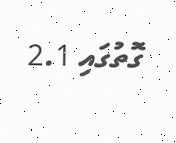ގޮތުގައި 2.1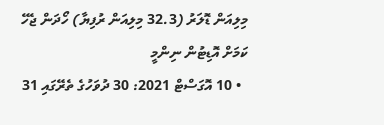މިލިއަން ޑޮލަރު (32.3 މިލިއަން ރުފިޔާ) ހޯދަން ޖެހޭ ކަމަށް އޮޑިޓުން ނިންމީ
  • 10 އޮގަސްޓް 2021: 30 ދުވަހުގެ ތެރޭގައި 31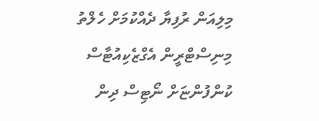މިލިއަން ރުފިޔާ ދެއްކުމަށް ހެލްތު މިނިސްޓްރީން އެގްޒެކިއުޓާސް ކުންފުންޏަށް ނޯޓިސް ދިން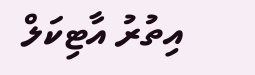އިތުރު އާޓިކަލް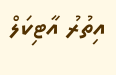އިތުރު އާޓިކަލް